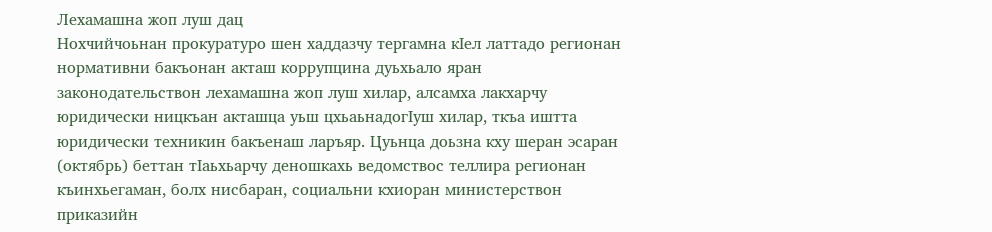Лехамашна жоп луш дац
Нохчийчоьнан прокуратуро шен хаддазчу тергамна кIел латтадо регионан нормативни бакъонан акташ коррупцина дуьхьало яран законодательствон лехамашна жоп луш хилар, алсамха лакхарчу юридически ницкъан акташца уьш цхьаьнадогIуш хилар, ткъа иштта юридически техникин бакъенаш ларъяр. Цуьнца доьзна кху шеран эсаран (октябрь) беттан тIаьхьарчу деношкахь ведомствос теллира регионан къинхьегаман, болх нисбаран, социальни кхиоран министерствон приказийн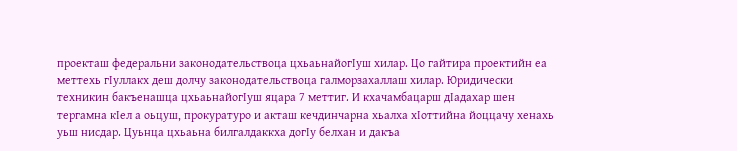проекташ федеральни законодательствоца цхьаьнайогIуш хилар. Цо гайтира проектийн еа меттехь гIуллакх деш долчу законодательствоца галморзахаллаш хилар. Юридически техникин бакъенашца цхьаьнайогIуш яцара 7 меттиг. И кхачамбацарш дIадахар шен тергамна кIел а оьцуш, прокуратуро и акташ кечдинчарна хьалха хIоттийна йоццачу хенахь уьш нисдар. Цуьнца цхьаьна билгалдаккха догIу белхан и дакъа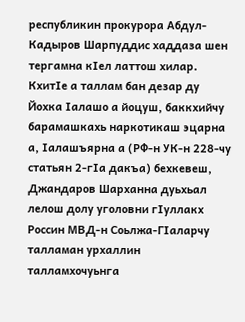республикин прокурора Абдул-Кадыров Шарпуддис хаддаза шен тергамна кIел латтош хилар.
КхитIе а таллам бан дезар ду
Йохка Iалашо а йоцуш, баккхийчу барамашкахь наркотикаш эцарна а, Iалашъярна а (РФ-н УК-н 228-чу статьян 2-гIа дакъа) бехкевеш, Джандаров Шарханна дуьхьал лелош долу уголовни гIуллакх Россин МВД-н Соьлжа-ГIаларчу талламан урхаллин талламхочуьнга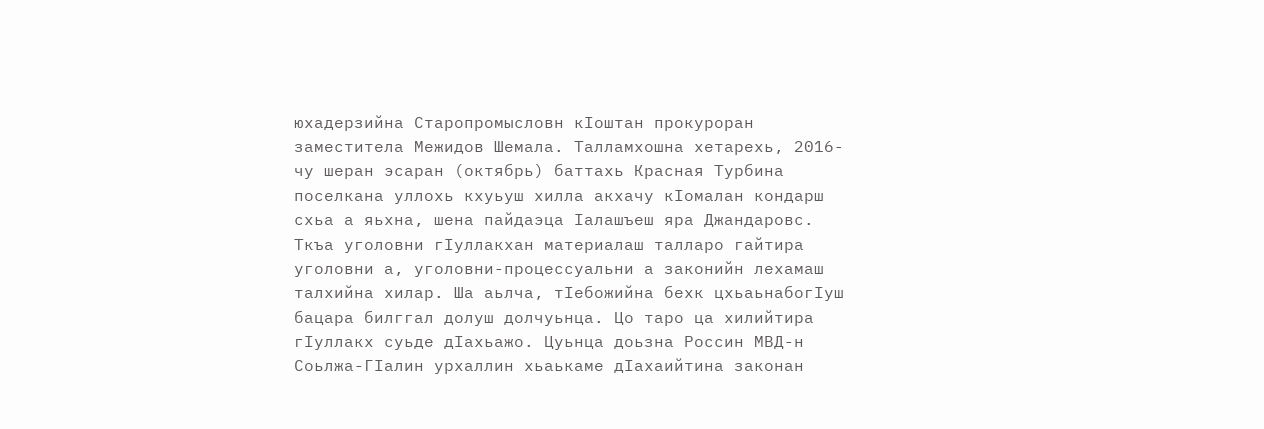юхадерзийна Старопромысловн кIоштан прокуроран заместитела Межидов Шемала. Талламхошна хетарехь, 2016-чу шеран эсаран (октябрь) баттахь Красная Турбина поселкана уллохь кхуьуш хилла акхачу кIомалан кондарш схьа а яьхна, шена пайдаэца Iалашъеш яра Джандаровс. Ткъа уголовни гIуллакхан материалаш талларо гайтира уголовни а, уголовни-процессуальни а законийн лехамаш талхийна хилар. Ша аьлча, тIебожийна бехк цхьаьнабогIуш бацара билггал долуш долчуьнца. Цо таро ца хилийтира гIуллакх суьде дIахьажо. Цуьнца доьзна Россин МВД-н Соьлжа-ГIалин урхаллин хьаькаме дIахаийтина законан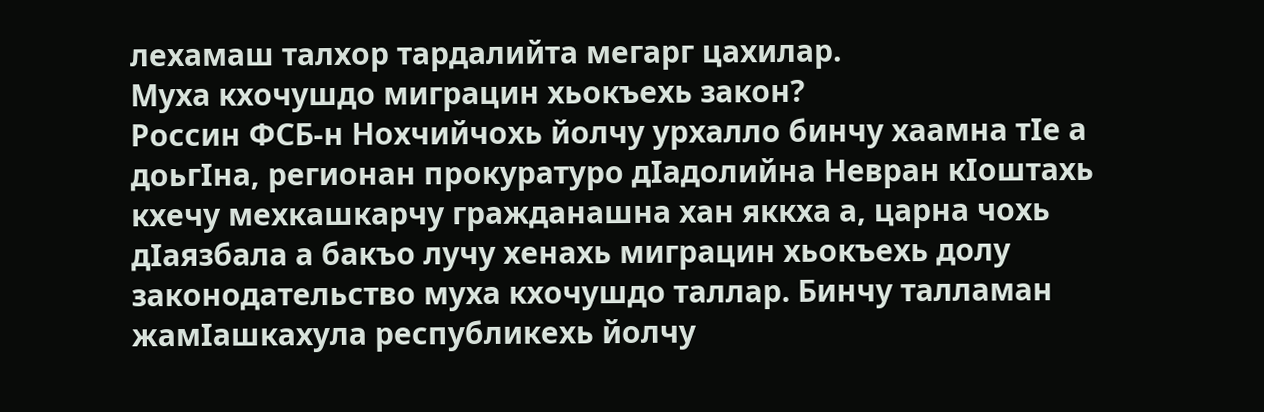лехамаш талхор тардалийта мегарг цахилар.
Муха кхочушдо миграцин хьокъехь закон?
Россин ФСБ-н Нохчийчохь йолчу урхалло бинчу хаамна тIе а доьгIна, регионан прокуратуро дIадолийна Невран кIоштахь кхечу мехкашкарчу гражданашна хан яккха а, царна чохь дIаязбала а бакъо лучу хенахь миграцин хьокъехь долу законодательство муха кхочушдо таллар. Бинчу талламан жамIашкахула республикехь йолчу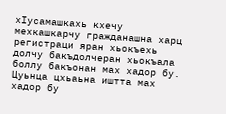хIусамашкахь кхечу мехкашкарчу гражданашна харц регистраци яран хьокъехь долчу бакъдолчеран хьокъала боллу бакъонан мах хадор бу. Цуьнца цхьаьна иштта мах хадор бу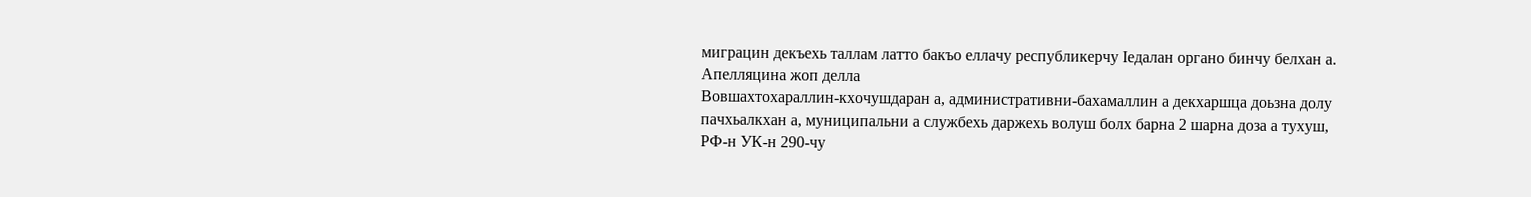миграцин декъехь таллам латто бакъо еллачу республикерчу Iедалан органо бинчу белхан а.
Апелляцина жоп делла
Вовшахтохараллин-кхочушдаран а, административни-бахамаллин а декхаршца доьзна долу пачхьалкхан а, муниципальни а службехь даржехь волуш болх барна 2 шарна доза а тухуш, РФ-н УК-н 290-чу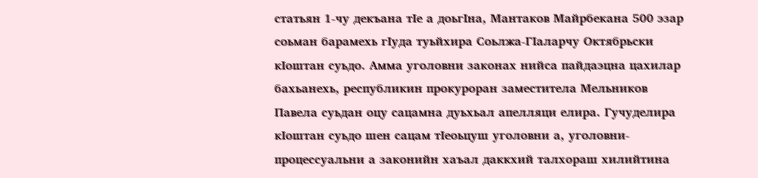статьян 1-чу декъана тIе а доьгIна, Мантаков Майрбекана 500 эзар соьман барамехь гIуда туьйхира Соьлжа-ГIаларчу Октябрьски кIоштан суьдо. Амма уголовни законах нийса пайдаэцна цахилар бахьанехь, республикин прокуроран заместитела Мельников Павела суьдан оцу сацамна дуьхьал апелляци елира. Гучуделира кIоштан суьдо шен сацам тIеоьцуш уголовни а, уголовни-процессуальни а законийн хаъал даккхий талхораш хилийтина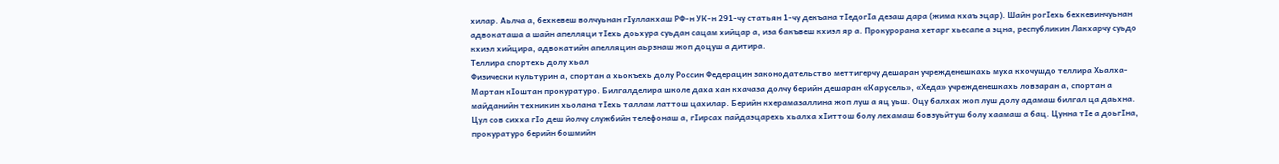хилар. Аьлча а, бехкевеш волчуьнан гIуллакхаш РФ-н УК-н 291-чу статьян 1-чу декъана тIедогIа дезаш дара (жима кхаъ эцар). Шайн рогIехь бехкевинчуьнан адвокаташа а шайн апелляци тIехь доьхура суьдан сацам хийцар а, иза бакъвеш кхиэл яр а. Прокурорана хетарг хьесапе а эцна, республикин Лакхарчу суьдо кхиэл хийцира, адвокатийн апелляцин аьрзнаш жоп доцуш а дитира.
Теллира спортехь долу хьал
Физически культурин а, спортан а хьокъехь долу Россин Федерацин законодательство меттигерчу дешаран учрежденешкахь муха кхочушдо теллира Хьалха-Мартан кIоштан прокуратуро. Билгалделира школе даха хан кхачаза долчу берийн дешаран «Карусель», «Хеда» учрежденешкахь ловзаран а, спортан а майданийн техникин хьолана тIехь таллам латтош цахилар. Берийн кхерамазаллина жоп луш а яц уьш. Оцу балхах жоп луш долу адамаш билгал ца даьхна. Цул сов сихха гIо деш йолчу службийн телефонаш а, гIирсах пайдаэцарехь хьалха хIиттош болу лехамаш бовзуьйтуш болу хаамаш а бац. Цунна тIе а доьгIна, прокуратуро берийн бошмийн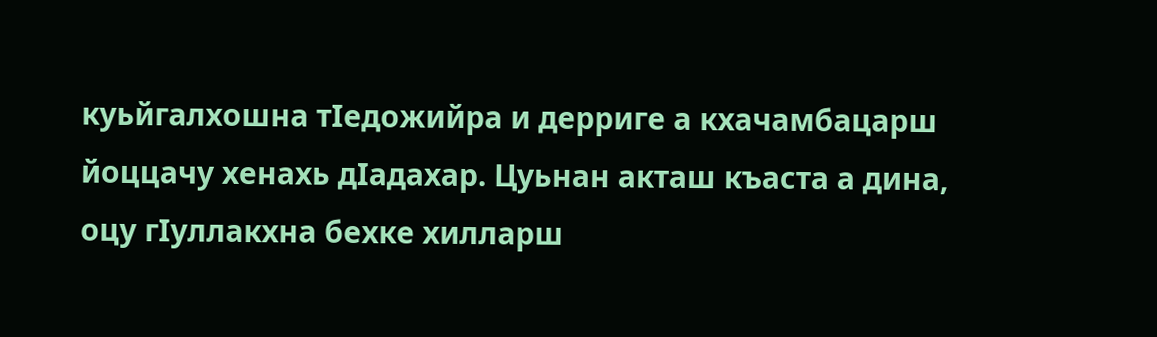куьйгалхошна тIедожийра и дерриге а кхачамбацарш йоццачу хенахь дIадахар. Цуьнан акташ къаста а дина, оцу гIуллакхна бехке хилларш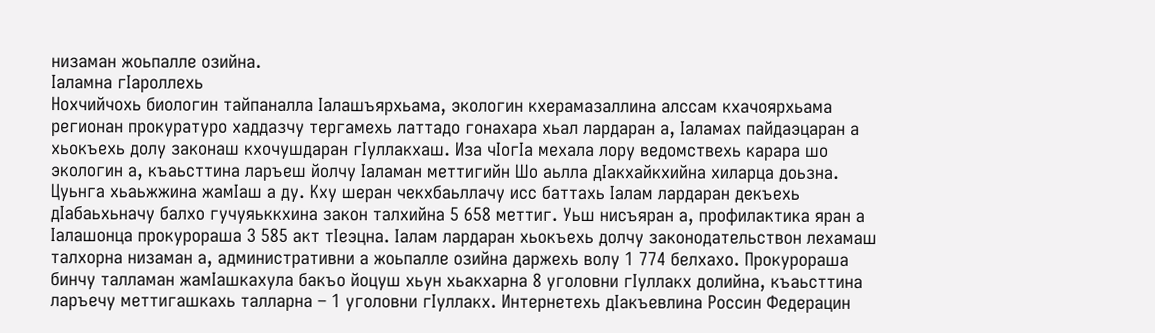низаман жоьпалле озийна.
Iаламна гIароллехь
Нохчийчохь биологин тайпаналла Iалашъярхьама, экологин кхерамазаллина алссам кхачоярхьама регионан прокуратуро хаддазчу тергамехь латтадо гонахара хьал лардаран а, Iаламах пайдаэцаран а хьокъехь долу законаш кхочушдаран гIуллакхаш. Иза чIогIа мехала лору ведомствехь карара шо экологин а, къаьсттина ларъеш йолчу Iаламан меттигийн Шо аьлла дIакхайкхийна хиларца доьзна. Цуьнга хьаьжжина жамIаш а ду. Кху шеран чекхбаьллачу исс баттахь Iалам лардаран декъехь дIабаьхьначу балхо гучуяьккхина закон талхийна 5 658 меттиг. Уьш нисъяран а, профилактика яран а Iалашонца прокурораша 3 585 акт тIеэцна. Iалам лардаран хьокъехь долчу законодательствон лехамаш талхорна низаман а, административни а жоьпалле озийна даржехь волу 1 774 белхахо. Прокурораша бинчу талламан жамIашкахула бакъо йоцуш хьун хьакхарна 8 уголовни гIуллакх долийна, къаьсттина ларъечу меттигашкахь талларна – 1 уголовни гIуллакх. Интернетехь дIакъевлина Россин Федерацин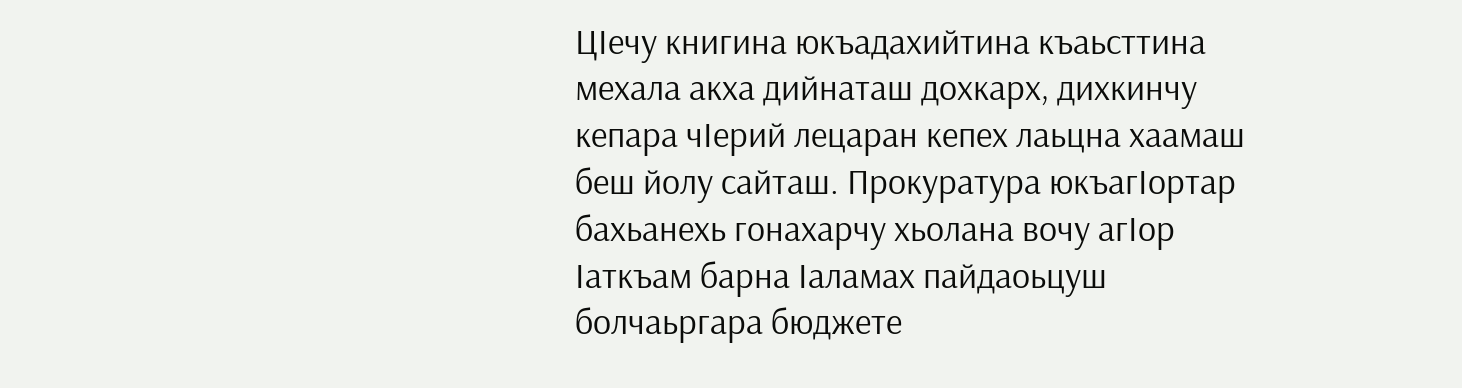ЦIечу книгина юкъадахийтина къаьсттина мехала акха дийнаташ дохкарх, дихкинчу кепара чIерий лецаран кепех лаьцна хаамаш беш йолу сайташ. Прокуратура юкъагIортар бахьанехь гонахарчу хьолана вочу агIор Iаткъам барна Iаламах пайдаоьцуш болчаьргара бюджете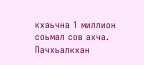кхаьчна 1 миллион соьмал сов ахча. Пачхьалкхан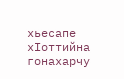хьесапе хIоттийна гонахарчу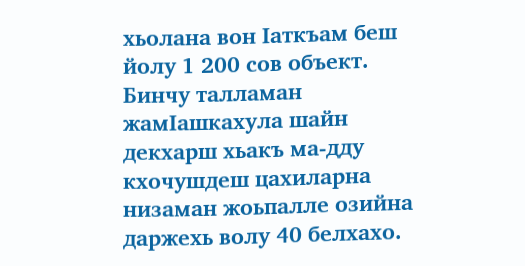хьолана вон Iаткъам беш йолу 1 200 сов объект. Бинчу талламан жамIашкахула шайн декхарш хьакъ ма-дду кхочушдеш цахиларна низаман жоьпалле озийна даржехь волу 40 белхахо.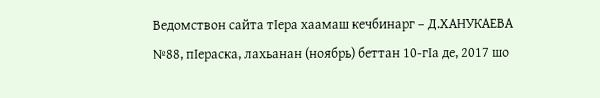Ведомствон сайта тIера хаамаш кечбинарг – Д.ХАНУКАЕВА
№88, пIераска, лахьанан (ноябрь) беттан 10-гIа де, 2017 шо